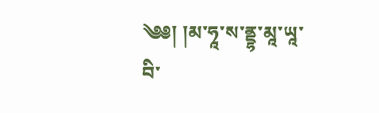༄༅། །མ་ཧཱ་ས་ནྡྷ་མཱ་ཡཱ་བི་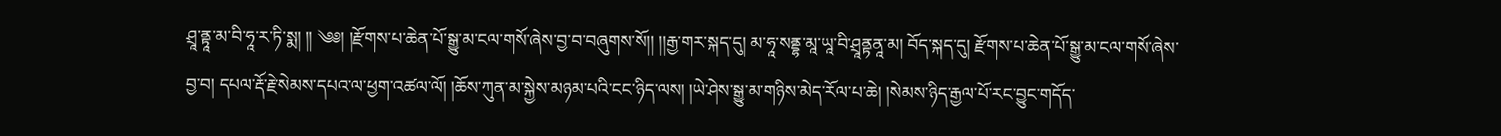ཤྲཱ་ནྟཱ་མ་བི་ཧཱ་ར་ཏི་སྨ། ༎ ༄༅། །རྫོགས་པ་ཆེན་པོ་སྒྱུ་མ་ངལ་གསོ་ཞེས་བྱ་བ་བཞུགས་སོ།། །།རྒྱ་གར་སྐད་དུ། མ་ཧཱ་སནྡྷ་མཱ་ཡཱ་བི་ཤྲཱནྟནཱ་མ། བོད་སྐད་དུ། རྫོགས་པ་ཆེན་པོ་སྒྱུ་མ་ངལ་གསོ་ཞེས་བྱ་བ། དཔལ་རྡོ་རྗེ་སེམས་དཔའ་ལ་ཕྱག་འཚལ་ལོ། །ཆོས་ཀུན་མ་སྐྱེས་མཉམ་པའི་ངང་ཉིད་ལས། །ཡེ་ཤེས་སྒྱུ་མ་གཉིས་མེད་རོལ་པ་ཆེ། །སེམས་ཉིད་རྒྱལ་པོ་རང་བྱུང་གདོད་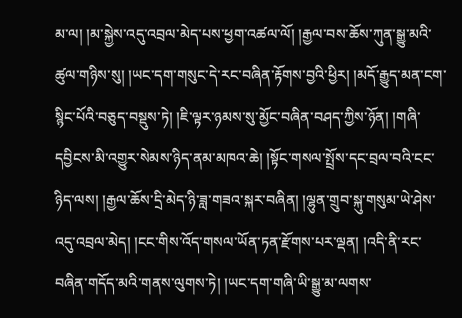མ་ལ། །མ་སྐྱེས་འདུ་འབྲལ་མེད་པས་ཕྱག་འཚལ་ལོ། །རྒྱལ་བས་ཆོས་ཀུན་སྒྱུ་མའི་ཚུལ་གཉིས་སུ། །ཡང་དག་གསུང་དེ་རང་བཞིན་རྟོགས་བྱའི་ཕྱིར། །མདོ་རྒྱུད་མན་ངག་སྙིང་པོའི་བཅུད་བསྡུས་ཏེ། །ཇི་ལྟར་ཉམས་སུ་མྱོང་བཞིན་བཤད་ཀྱིས་ཉོན། །གཞི་ དབྱིངས་མི་འགྱུར་སེམས་ཉིད་ནམ་མཁའ་ཆེ། །སྟོང་གསལ་སྤྲོས་དང་བྲལ་བའི་ངང་ཉིད་ལས། །རྒྱལ་ཆོས་དྲི་མེད་ཉི་ཟླ་གཟའ་སྐར་བཞིན། །ལྷུན་གྲུབ་སྐུ་གསུམ་ཡེ་ཤེས་འདུ་འབྲལ་མེད། །ངང་གིས་འོད་གསལ་ཡོན་ཏན་རྫོགས་པར་ལྡན། །འདི་ནི་རང་བཞིན་གདོད་མའི་གནས་ལུགས་ཏེ། །ཡང་དག་གཞི་ཡི་སྒྱུ་མ་ལགས་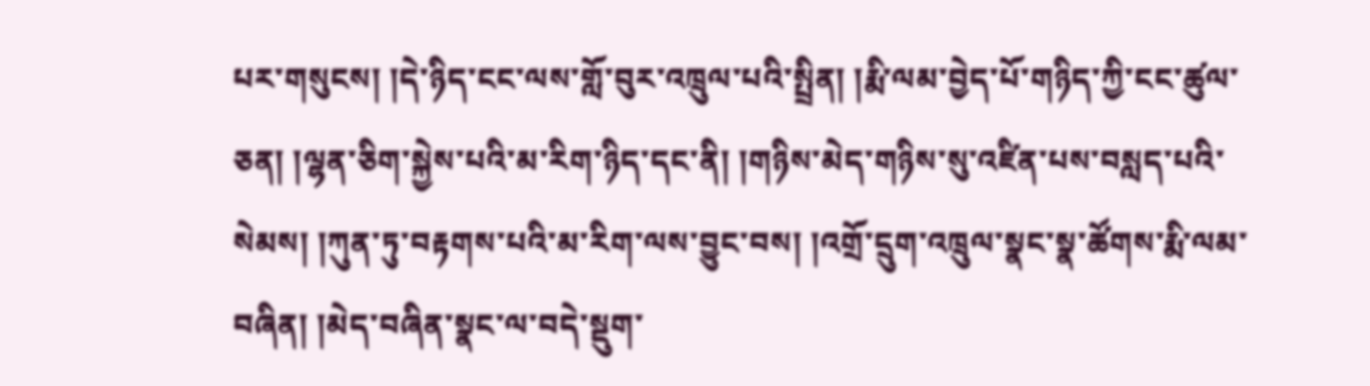པར་གསུངས། །དེ་ཉིད་ངང་ལས་གློ་བུར་འཁྲུལ་པའི་སྤྲིན། །རྨི་ལམ་བྱེད་པོ་གཉིད་ཀྱི་ངང་ཚུལ་ཅན། །ལྷན་ཅིག་སྐྱེས་པའི་མ་རིག་ཉིད་དང་ནི། །གཉིས་མེད་གཉིས་སུ་འཛིན་པས་བསླད་པའི་སེམས། །ཀུན་ཏུ་བརྟགས་པའི་མ་རིག་ལས་བྱུང་བས། །འགྲོ་དྲུག་འཁྲུལ་སྣང་སྣ་ཚོགས་རྨི་ལམ་བཞིན། །མེད་བཞིན་སྣང་ལ་བདེ་སྡུག་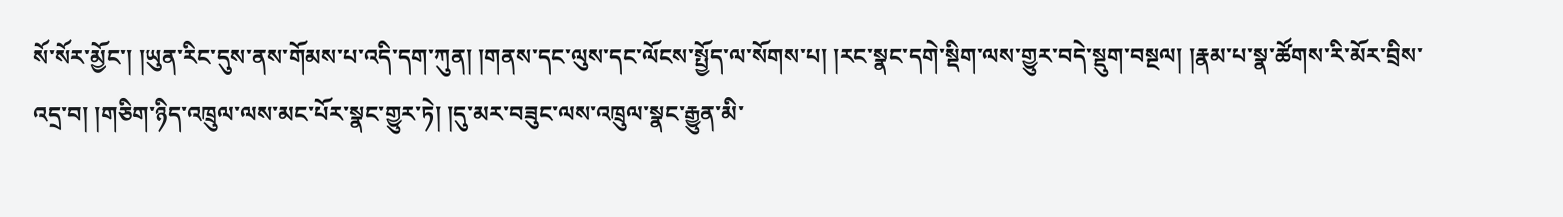སོ་སོར་མྱོང་། །ཡུན་རིང་དུས་ནས་གོམས་པ་འདི་དག་ཀུན། །གནས་དང་ལུས་དང་ལོངས་སྤྱོད་ལ་སོགས་པ། །རང་སྣང་དགེ་སྡིག་ལས་གྱུར་བདེ་སྡུག་བསྔལ། །རྣམ་པ་སྣ་ཚོགས་རི་མོར་བྲིས་འདྲ་བ། །གཅིག་ཉིད་འཁྲུལ་ལས་མང་པོར་སྣང་གྱུར་ཏེ། །དུ་མར་བཟུང་ལས་འཁྲུལ་སྣང་རྒྱུན་མི་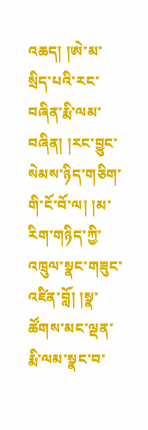འཆད། །ཨེ་མ་སྲིད་པའི་རང་བཞིན་རྨི་ལམ་བཞིན། །རང་བྱུང་སེམས་ཉིད་གཅིག་གི་ངོ་བོ་ལ། །མ་རིག་གཉིད་ཀྱི་འཁྲུལ་སྣང་གཟུང་འཛིན་བློ། །སྣ་ཚོགས་མང་ལྡན་རྨི་ལམ་སྣང་བ་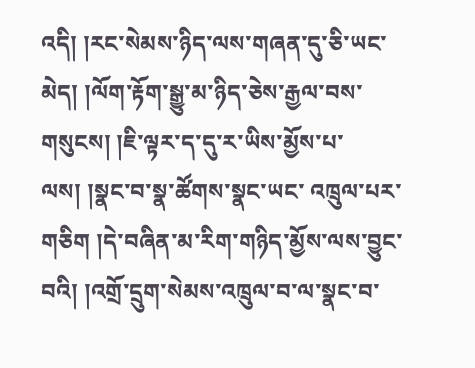འདི། །རང་སེམས་ཉིད་ལས་གཞན་དུ་ཅི་ཡང་མེད། །ལོག་རྟོག་སྒྱུ་མ་ཉིད་ཅེས་རྒྱལ་བས་གསུངས། །ཇི་ལྟར་ད་དུ་ར་ཡིས་མྱོས་པ་ལས། །སྣང་བ་སྣ་ཚོགས་སྣང་ཡང་ འཁྲུལ་པར་གཅིག །དེ་བཞིན་མ་རིག་གཉིད་མྱོས་ལས་བྱུང་བའི། །འགྲོ་དྲུག་སེམས་འཁྲུལ་བ་ལ་སྣང་བ་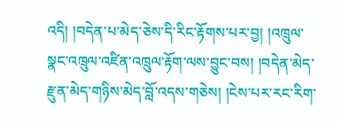འདི། །བདེན་པ་མེད་ཅེས་དི་རིང་རྟོགས་པར་བྱ། །འཁྲུལ་སྣང་འཁྲུལ་འཛིན་འཁྲུལ་རྟོག་ལས་བྱུང་བས། །བདེན་མེད་རྫུན་མེད་གཉིས་མེད་བློ་འདས་གཅེས། །ངེས་པར་རང་རིག་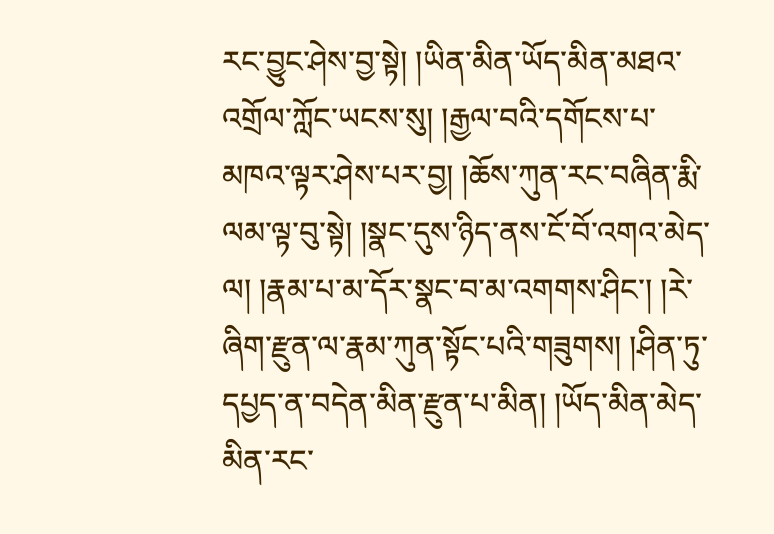རང་བྱུང་ཤེས་བྱ་སྟེ། །ཡིན་མིན་ཡོད་མིན་མཐའ་འགྲོལ་ཀློང་ཡངས་སུ། །རྒྱལ་བའི་དགོངས་པ་མཁའ་ལྟར་ཤེས་པར་བྱ། །ཆོས་ཀུན་རང་བཞིན་རྨི་ལམ་ལྟ་བུ་སྟེ། །སྣང་དུས་ཉིད་ནས་ངོ་བོ་འགའ་མེད་ལ། །རྣམ་པ་མ་དོར་སྣང་བ་མ་འགགས་ཤིང་། །རེ་ཞིག་རྫུན་ལ་རྣམ་ཀུན་སྟོང་པའི་གཟུགས། །ཤིན་ཏུ་དཔྱད་ན་བདེན་མིན་རྫུན་པ་མིན། །ཡོད་མིན་མེད་མིན་རང་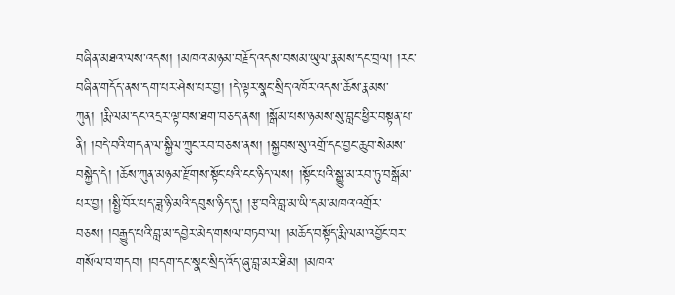བཞིན་མཐའ་ལས་འདས། །མཁའ་མཉམ་བརྗོད་འདས་བསམ་ཡུལ་རྣམས་དང་བྲལ། །རང་བཞིན་གདོད་ནས་དག་པར་ཤེས་པར་བྱ། །དེ་ལྟར་སྣང་སྲིད་འཁོར་འདས་ཆོས་རྣམས་ཀུན། །རྨི་ལམ་དང་འདྲར་ལྟ་བས་ཐག་བཅད་ནས། །སྒོམ་པས་ཉམས་སུ་བླང་ཕྱིར་བསྟན་པ་ནི། །བདེ་བའི་གདན་ལ་སྐྱིལ་ཀྲུང་རབ་བཅས་ནས། །སྐྱབས་སུ་འགྲོ་དང་བྱང་ཆུབ་སེམས་བསྐྱེད་དེ། །ཆོས་ཀུན་མཉམ་རྫོགས་སྟོང་པའི་ངང་ཉིད་ལས། །སྟོང་པའི་སྒྱུ་མ་རབ་ཏུ་བསྒོམ་པར་བྱ། །སྤྱི་བོར་པད་ཟླ་ཉི་མའི་དབུས་ཉིད་དུ། །རྩ་བའི་བླ་མ་ཡི་དམ་མཁའ་འགྲོར་བཅས། །བརྒྱུད་པའི་བླ་མ་དབྱེར་མེད་གསལ་བཏབ་ལ། །མཆོད་བསྟོད་རྨི་ལམ་འབྱོང་བར་གསོལ་བ་གདབ། །བདག་དང་སྣང་སྲིད་འོད་ཞུ་བླ་མར་ཐིམ། །མཁའ་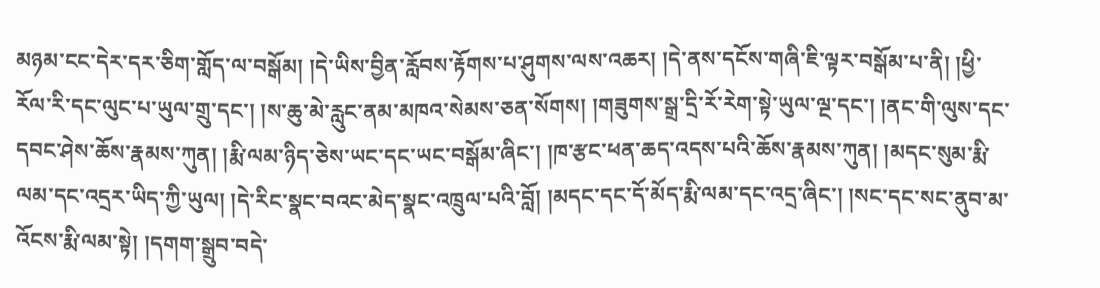མཉམ་ངང་དེར་དར་ཅིག་གློད་ལ་བསྒོམ། །དེ་ཡིས་བྱིན་རློབས་རྟོགས་པ་ཤུགས་ལས་འཆར། །དེ་ནས་དངོས་གཞི་ཇི་ལྟར་བསྒོམ་པ་ནི། །ཕྱི་རོལ་རི་དང་ལུང་པ་ཡུལ་གྲུ་དང་། །ས་ཆུ་མེ་རླུང་ནམ་མཁའ་སེམས་ཅན་སོགས། །གཟུགས་སྒྲ་དྲི་རོ་རེག་སྟེ་ཡུལ་ལྔ་དང་། །ནང་གི་ལུས་དང་དབང་ཤེས་ཆོས་རྣམས་ཀུན། །རྨི་ལམ་ཉིད་ཅེས་ཡང་དང་ཡང་བསྒོམ་ཞིང་། །ཁ་རྩང་ཕན་ཆད་འདས་པའི་ཆོས་རྣམས་ཀུན། །མདང་སུམ་རྨི་ལམ་དང་འདྲར་ཡིད་ཀྱི་ཡུལ། །དེ་རིང་སྣང་བའང་མེད་སྣང་འཁྲུལ་པའི་བློ། །མདང་དང་དོ་མོད་རྨི་ལམ་དང་འདྲ་ཞིང་། །སང་དང་སང་ནུབ་མ་འོངས་རྨི་ལམ་སྟེ། །དགག་སྒྲུབ་བདེ་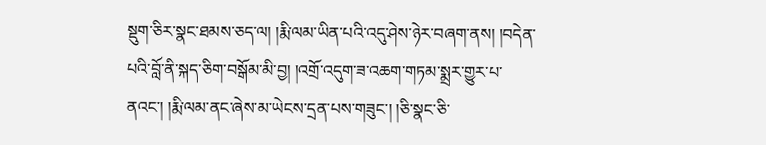སྡུག་ཅིར་སྣང་ཐམས་ཅད་ལ། །རྨི་ལམ་ཡིན་པའི་འདུ་ཤེས་ཉེར་བཞག་ནས། །བདེན་པའི་བློ་ནི་སྐད་ཅིག་བསྒོམ་མི་བྱ། །འགྲོ་འདུག་ཟ་འཆག་གཏམ་སྨྲར་གྱུར་པ་ནའང་། །རྨི་ལམ་ནང་ཞེས་མ་ཡེངས་དྲན་པས་གཟུང་། །ཅི་སྣང་ཅི་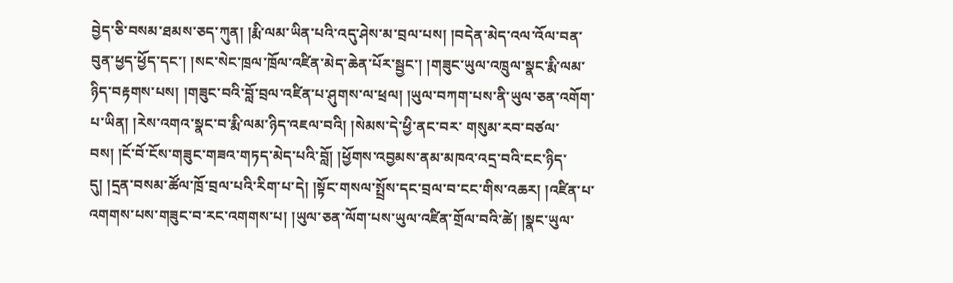བྱེད་ཅི་བསམ་ཐམས་ཅད་ཀུན། །རྨི་ལམ་ཡིན་པའི་འདུ་ཤེས་མ་བྲལ་པས། །བདེན་མེད་འལ་འོལ་བན་བུན་ཕྱད་ཕྱོད་དང་། །སང་སེང་ཁྲལ་ཁྲོལ་འཛིན་མེད་ཆེན་པོར་སྦྱང་། །གཟུང་ཡུལ་འཁྲུལ་སྣང་རྨི་ལམ་ཉིད་བརྟགས་པས། །གཟུང་བའི་བློ་བྲལ་འཛིན་པ་ཤུགས་ལ་ཕྲལ། །ཡུལ་བཀག་པས་ནི་ཡུལ་ཅན་འགོག་པ་ཡིན། །རེས་འགའ་སྣང་བ་རྨི་ལམ་ཉིད་འཇལ་བའི། །སེམས་དེ་ཕྱི་ནང་བར་ གསུམ་རབ་བཙལ་བས། །ངོ་བོ་ངོས་གཟུང་གཟའ་གཏད་མེད་པའི་བློ། །ཕྱོགས་འབྱམས་ནམ་མཁའ་འདྲ་བའི་ངང་ཉིད་དུ། །དྲན་བསམ་ཚོལ་ཁྲོ་བྲལ་པའི་རིག་པ་དེ། །སྟོང་གསལ་སྤྲོས་དང་བྲལ་བ་ངང་གིས་འཆར། །འཛིན་པ་འགགས་པས་གཟུང་བ་རང་འགགས་པ། །ཡུལ་ཅན་ལོག་པས་ཡུལ་འཛིན་གྲོལ་བའི་ཚེ། །སྣང་ཡུལ་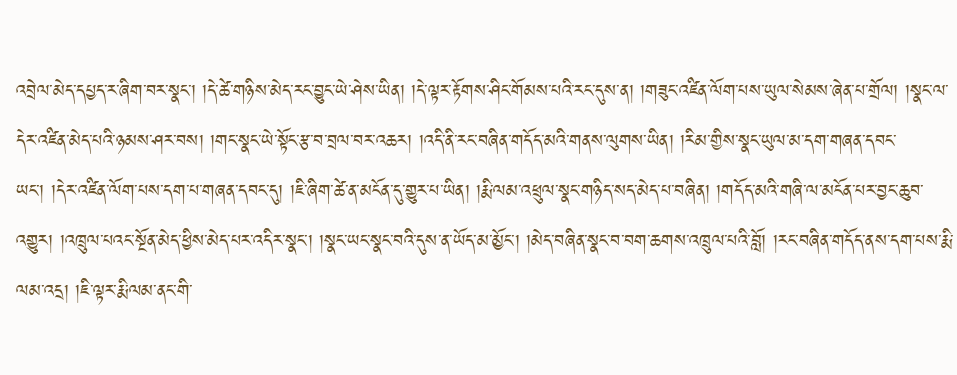འབྲེལ་མེད་དཔྱད་ར་ཞིག་བར་སྣང་། །དེ་ཚེ་གཉིས་མེད་རང་བྱུང་ཡེ་ཤེས་ཡིན། །དེ་ལྟར་རྟོགས་ཤིང་གོམས་པའི་རང་དུས་ན། །གཟུང་འཛིན་ལོག་པས་ཡུལ་སེམས་ཞེན་པ་གྲོལ། །སྣང་ལ་དེར་འཛིན་མེད་པའི་ཉམས་ཤར་བས། །གང་སྣང་ཡེ་སྟོང་རྩ་བ་བྲལ་བར་འཆར། །འདི་ནི་རང་བཞིན་གདོད་མའི་གནས་ལུགས་ཡིན། །རིམ་གྱིས་སྣང་ཡུལ་མ་དག་གཞན་དབང་ཡང་། །དེར་འཛིན་ལོག་པས་དག་པ་གཞན་དབང་དུ། །ཇི་ཞིག་ཚེ་ན་མངོན་དུ་གྱུར་པ་ཡིན། །རྨི་ལམ་འཕྲུལ་སྣང་གཉིད་སད་མེད་པ་བཞིན། །གདོད་མའི་གཞི་ལ་མངོན་པར་བྱང་ཆུབ་འགྱུར། །འཁྲུལ་པའང་སྔོན་མེད་ཕྱིས་མེད་པར་འདིར་སྣང་། །སྣང་ཡང་སྣང་བའི་དུས་ན་ཡོད་མ་མྱོང་། །མེད་བཞིན་སྣང་བ་བག་ཆགས་འཁྲུལ་པའི་བློ། །རང་བཞིན་གདོད་ནས་དག་པས་རྨི་ལམ་འདྲ། །ཇི་ལྟར་རྨི་ལམ་ནང་གི་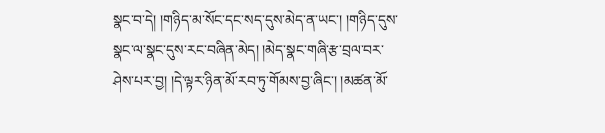སྣང་བ་དེ། །གཉིད་མ་སོང་དང་སད་དུས་མེད་ན་ཡང་། །གཉིད་དུས་སྣང་ལ་སྣང་དུས་རང་བཞིན་མེད། །མེད་སྣང་གཞི་རྩ་བྲལ་བར་ཤེས་པར་བྱ། །དེ་ལྟར་ཉིན་མོ་རབ་ཏུ་གོམས་བྱ་ཞིང་། །མཚན་མོ་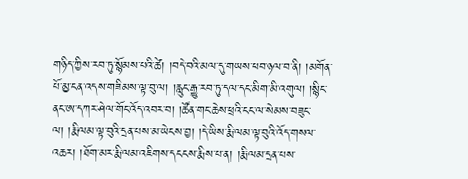གཉིད་ཀྱིས་རབ་ཏུ་སྙོམས་པའི་ཚེ། །བདེ་བའི་མལ་དུ་གཡས་ཕབ་ཉལ་བ་ནི། །མགོན་པོ་མྱ་ངན་འདས་གཟིམས་ལྟ་བུ་ལ། །རླུང་རྒྱུ་རབ་ཏུ་དལ་དང་མིག་མི་འགུལ། །སྙིང་ནང་ཨ་དཀར་ཤེལ་གོང་འོད་འབར་བ། །ཚོན་གང་ཆེས་ཕྲའི་ངང་ལ་སེམས་བཟུང་ལ། །རྨི་ལམ་ལྟ་བུའི་དྲན་པས་མ་ཡེངས་བྱ། །དེ་ཡིས་རྨི་ལམ་ལྟ་བུའི་འོད་གསལ་འཆར། །ཐོག་མར་རྨི་ལམ་འཇིགས་དངངས་རྨིས་པ་ན། །རྨི་ལམ་དྲན་པས་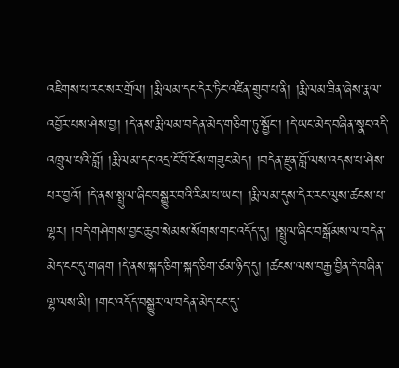འཇིགས་པ་རང་སར་གྲོལ། །རྨི་ལམ་དང་དེར་ཏིང་འཛིན་གྲུབ་པ་ནི། །རྨི་ལམ་ཟིན་ཞེས་རྣལ་འབྱོར་པས་ཤེས་བྱ། །དེ་ནས་རྨི་ལམ་བདེན་མེད་གཅིག་ཏུ་སྦྱོང་། །དེ་ཡང་མེད་བཞིན་སྣང་འདི་འཁྲུལ་པའི་བློ། །རྨི་ལམ་དང་འདྲ་ངོ་བོ་ངོས་གཟུང་མེད། །བདེན་རྫུན་བློ་ལས་འདས་པ་ཤེས་པར་བྱའོ། །དེ་ནས་སྤྲུལ་ཞིང་བསྒྱུར་བའི་རིམ་པ་ཡང་། །རྨི་ལམ་དུས་དེར་རང་ལུས་ཚངས་པ་ལྷར། །བདེ་གཤེགས་བྱང་ཆུབ་སེམས་སོགས་གང་འདོད་དུ། །སྤྲུལ་ཞིང་བསྒོམས་ལ་བདེན་མེད་ངང་དུ་གཞག །དེ་ནས་སྐད་ཅིག་སྐད་ཅིག་ཙམ་ཉིད་དུ། །ཚངས་ལས་བརྒྱ་བྱིན་དེ་བཞིན་ལྷ་ལས་མི། །གང་འདོད་བསྒྱུར་ལ་བདེན་མེད་ངང་དུ་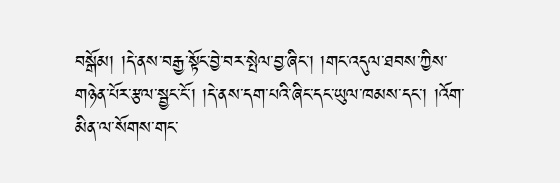བསྒོམ། །དེ་ནས་བརྒྱ་སྟོང་བྱེ་བར་སྤེལ་བྱ་ཞིང་། །གང་འདུལ་ཐབས་ཀྱིས་གཉེན་པོར་རྩལ་སྦྱང་ངོ་། །དེ་ནས་དག་པའི་ཞིང་དང་ཡུལ་ཁམས་དང་། །འོག་མིན་ལ་སོགས་གང་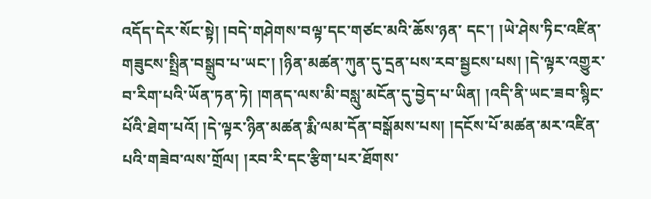འདོད་དེར་སོང་སྟེ། །བདེ་གཤེགས་བལྟ་དང་གཙང་མའི་ཆོས་ཉན་ དང་། །ཡེ་ཤེས་ཏིང་འཛིན་གཟུངས་སྤྲིན་བསྒྲུབ་པ་ཡང་། །ཉིན་མཚན་ཀུན་དུ་དྲན་པས་རབ་སྦྱངས་པས། །དེ་ལྟར་འགྱུར་བ་རིག་པའི་ཡོན་ཏན་ཏེ། །གནད་ལས་མི་བསླུ་མངོན་དུ་བྱེད་པ་ཡིན། །འདི་ནི་ཡང་ཟབ་སྙིང་པོའི་ཐེག་པའོ། །དེ་ལྟར་ཉིན་མཚན་རྨི་ལམ་དོན་བསྒོམས་པས། །དངོས་པོ་མཚན་མར་འཛིན་པའི་གཟེབ་ལས་གྲོལ། །རབ་རི་དང་རྩིག་པར་ཐོགས་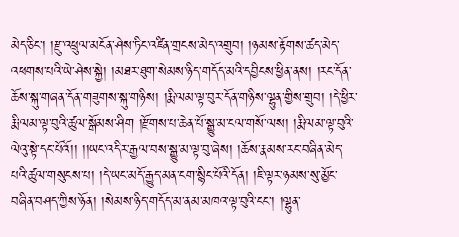མེད་ཅིང་། །རྫུ་འཕྲུལ་མངོན་ཤེས་ཏིང་འཛིན་གྲངས་མེད་འགྲུབ། །ཉམས་རྟོགས་ཚད་མེད་འཕགས་པའི་ཡེ་ཤེས་སྐྱེ། །མཐར་ཐུག་སེམས་ཉིད་གདོད་མའི་དབྱིངས་ཕྱིན་ནས། །རང་དོན་ཆོས་སྐུ་གཞན་དོན་གཟུགས་སྐུ་གཉིས། །རྨི་ལམ་ལྟ་བུར་དོན་གཉིས་ལྷུན་གྱིས་གྲུབ། །དེ་ཕྱིར་རྨི་ལམ་ལྟ་བུའི་ཚུལ་སྒོམས་ཤིག །རྫོགས་པ་ཆེན་པོ་སྒྱུ་མ་ངལ་གསོ་ལས། །རྨི་ལམ་ལྟ་བུའི་ལེའུ་སྟེ་དང་པོའོ།། །།ཡང་འདིར་རྒྱལ་བས་སྒྱུ་མ་ལྟ་བུ་ཞེས། །ཆོས་རྣམས་རང་བཞིན་མེད་པའི་ཚུལ་གསུངས་པ། །དེ་ཡང་མདོ་རྒྱུད་མན་ངག་སྙིང་པོའི་དོན། །ཇི་ལྟར་ཉམས་སུ་མྱོང་བཞིན་བཤད་ཀྱིས་ཉོན། །སེམས་ཉིད་གདོད་མ་ནམ་མཁའ་ལྟ་བུའི་ངང་། །ལྷུན་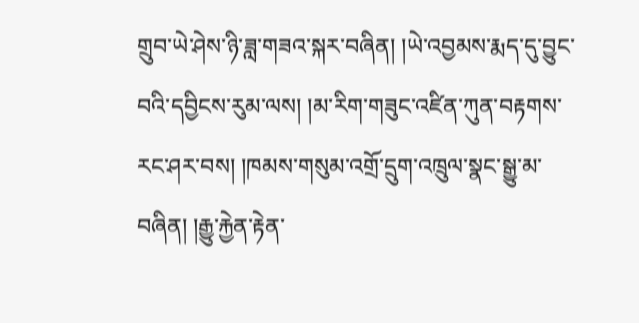གྲུབ་ཡེ་ཤེས་ཉི་ཟླ་གཟའ་སྐར་བཞིན། །ཡེ་འབྱམས་རྨད་དུ་བྱུང་བའི་དབྱིངས་རུམ་ལས། །མ་རིག་གཟུང་འཛིན་ཀུན་བརྟགས་རང་ཤར་བས། །ཁམས་གསུམ་འགྲོ་དྲུག་འཁྲུལ་སྣང་སྒྱུ་མ་བཞིན། །རྒྱུ་རྐྱེན་རྟེན་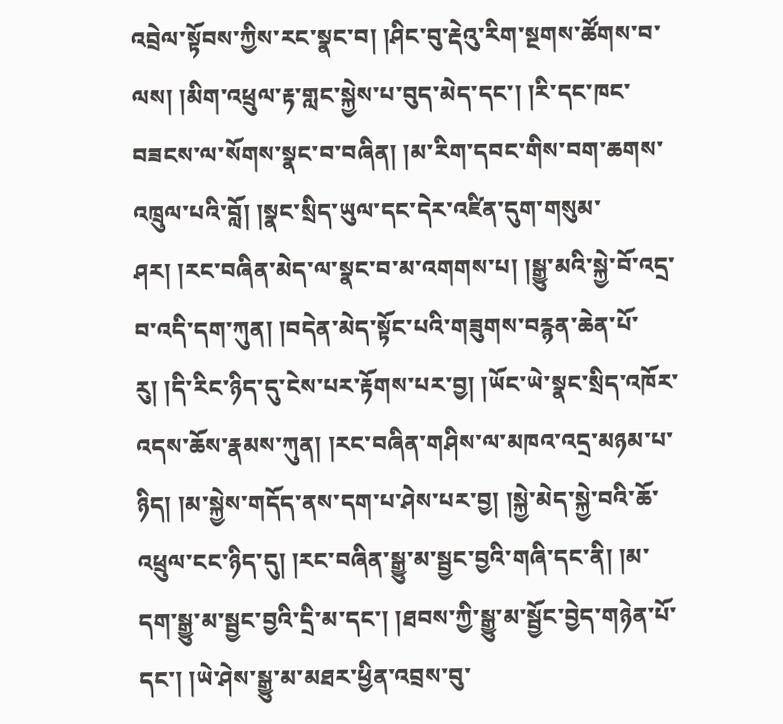འབྲེལ་སྟོབས་ཀྱིས་རང་སྣང་བ། །ཤིང་བུ་རྡེའུ་རིག་སྔགས་ཚོགས་བ་ལས། །མིག་འཕྲུལ་རྟ་གླང་སྐྱེས་པ་བུད་མེད་དང་། །རི་དང་ཁང་བཟངས་ལ་སོགས་སྣང་བ་བཞིན། །མ་རིག་དབང་གིས་བག་ཆགས་འཁྲུལ་པའི་བློ། །སྣང་སྲིད་ཡུལ་དང་དེར་འཛིན་དུག་གསུམ་ཤར། །རང་བཞིན་མེད་ལ་སྣང་བ་མ་འགགས་པ། །སྒྱུ་མའི་སྐྱེ་བོ་འདྲ་བ་འདི་དག་ཀུན། །བདེན་མེད་སྟོང་པའི་གཟུགས་བརྙན་ཆེན་པོ་རུ། །དི་རིང་ཉིད་དུ་ངེས་པར་རྟོགས་པར་བྱ། །ཡོང་ཡེ་སྣང་སྲིད་འཁོར་འདས་ཆོས་རྣམས་ཀུན། །རང་བཞིན་གཤིས་ལ་མཁའ་འདྲ་མཉམ་པ་ཉིད། །མ་སྐྱེས་གདོད་ནས་དག་པ་ཤེས་པར་བྱ། །སྐྱེ་མེད་སྐྱེ་བའི་ཆོ་འཕྲུལ་ངང་ཉིད་དུ། །རང་བཞིན་སྒྱུ་མ་སྦྱང་བྱའི་གཞི་དང་ནི། །མ་དག་སྒྱུ་མ་སྦྱང་བྱའི་དྲི་མ་དང་། །ཐབས་ཀྱི་སྒྱུ་མ་སྦྱོང་བྱེད་གཉེན་པོ་དང་། །ཡེ་ཤེས་སྒྱུ་མ་མཐར་ཕྱིན་འབྲས་བུ་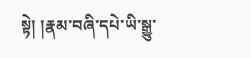སྟེ། །རྣམ་བཞི་དཔེ་ཡི་སྒྱུ་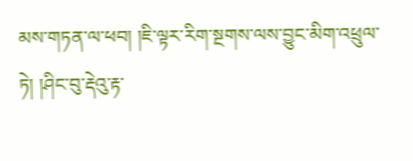མས་གཏན་ལ་ཕབ། །ཇི་ལྟར་རིག་སྔགས་ལས་བྱུང་མིག་འཕྲུལ་ཏེ། །ཤིང་བུ་རྡེའུ་རྟ་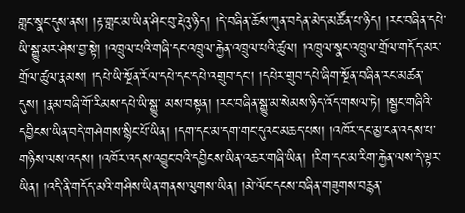གླང་སྣང་དུས་ནས། །རྟ་གླང་མ་ཡིན་ཤིང་བུ་རྡེའུ་ཉིད། །དེ་བཞིན་ཆོས་ཀུན་བདེན་མེད་མཚོན་པ་ཉིད། །རང་བཞིན་དཔེ་ཡི་སྒྱུ་མར་ཤེས་བྱ་སྟེ། །འཁྲུལ་པའི་གཞི་དང་འཁྲུལ་རྐྱེན་འཁྲུལ་པའི་ཚུལ། །འཁྲུལ་སྣང་འཁྲུལ་གྲོལ་གདོད་མར་གྲོལ་ཚུལ་རྣམས། །དཔེ་ཡི་སྔོན་རོལ་དཔེ་དང་དཔེ་འགྲུབ་དང་། །དཔེར་གྲུབ་དཔེ་ཞིག་སྔོན་བཞིན་རང་མཚན་དུས། །རྣམ་བཞི་གོ་རིམས་དཔེ་ཡི་སྒྱུ་ མས་བསྟན། །རང་བཞིན་སྒྱུ་མ་སེམས་ཉིད་འོད་གསལ་ཏེ། །སྦྱང་གཞིའི་དབྱིངས་ཡིན་བདེ་གཤེགས་སྙིང་པོ་ཡིན། །དག་དང་མ་དག་གང་དུའང་མཆད་པས། །འཁོར་དང་མྱ་ངན་འདས་པ་གཉིས་ལས་འདས། །འཁོར་འདས་འབྱུང་བའི་དབྱིངས་ཡིན་འཆར་གཞི་ཡིན། །རིག་དང་མ་རིག་རྐྱེན་ལས་དེ་ལྟར་ཡིན། །འདི་ནི་གདོད་མའི་གཤིས་ཡིན་གནས་ལུགས་ཡིན། །མེ་ལོང་དངས་བཞིན་གཟུགས་བརྙན་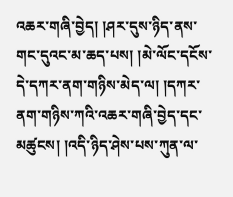འཆར་གཞི་བྱེད། །ཤར་དུས་ཉིད་ནས་གང་དུའང་མ་ཆད་པས། །མེ་ལོང་དངོས་དེ་དཀར་ནག་གཉིས་མེད་ལ། །དཀར་ནག་གཉིས་ཀའི་འཆར་གཞི་བྱེད་དང་མཚུངས། །འདི་ཉིད་ཤེས་པས་ཀུན་ལ་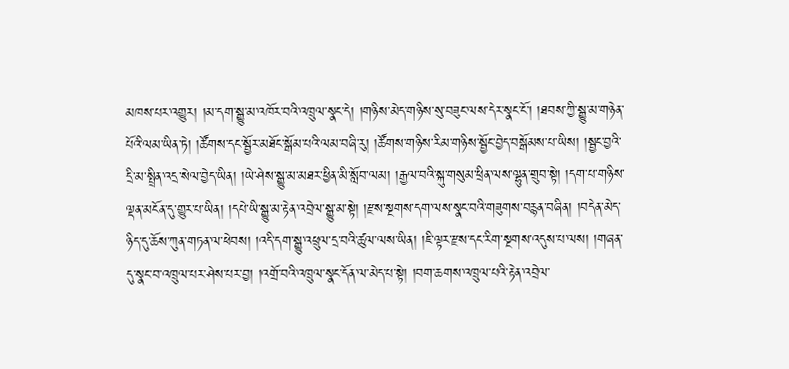མཁས་པར་འགྱུར། །མ་དག་སྒྱུ་མ་འཁོར་བའི་འཁྲུལ་སྣང་དེ། །གཉིས་མེད་གཉིས་སུ་བཟུང་ལས་དེར་སྣང་ངོ་། །ཐབས་ཀྱི་སྒྱུ་མ་གཉེན་པོའི་ལམ་ཡིན་ཏེ། །ཚོགས་དང་སྦྱོར་མཐོང་སྒོམ་པའི་ལམ་བཞི་རུ། །ཚོགས་གཉིས་རིམ་གཉིས་སྦྱོང་བྱེད་བསྒོམས་པ་ཡིས། །སྦྱང་བྱའི་དྲི་མ་སྤྲིན་འདྲ་སེལ་བྱེད་ཡིན། །ཡེ་ཤེས་སྒྱུ་མ་མཐར་ཕྱིན་མི་སློབ་ལམ། །རྒྱལ་བའི་སྐུ་གསུམ་ཕྲིན་ལས་ལྷུན་གྲུབ་སྟེ། །དག་པ་གཉིས་ལྡན་མངོན་དུ་གྱུར་པ་ཡིན། །དཔེ་ཡི་སྒྱུ་མ་རྟེན་འབྲེལ་སྒྱུ་མ་སྟེ། །རྫས་སྔགས་དག་ལས་སྣང་བའི་གཟུགས་བརྙན་བཞིན། །བདེན་མེད་ཉིད་དུ་ཆོས་ཀུན་གཏན་ལ་ཕེབས། །འདི་དག་སྒྱུ་འཕྲུལ་དྲ་བའི་ཚུལ་ལས་ཡིན། །ཇི་ལྟར་རྫས་དང་རིག་སྔགས་འདུས་པ་ལས། །གཞན་དུ་སྣང་བ་འཁྲུལ་པར་ཤེས་པར་བྱ། །འགྲོ་བའི་འཁྲུལ་སྣང་དོན་ལ་མེད་པ་སྟེ། །བག་ཆགས་འཁྲུལ་པའི་རྟེན་འབྲེལ་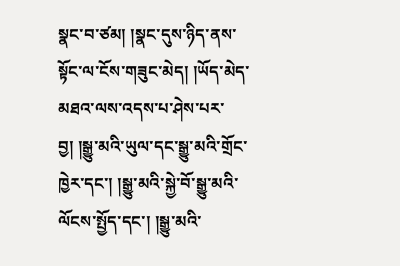སྣང་བ་ཙམ། །སྣང་དུས་ཉིད་ནས་སྟོང་ལ་ངོས་གཟུང་མེད། །ཡོད་མེད་མཐའ་ལས་འདས་པ་ཤེས་པར་བྱ། །སྒྱུ་མའི་ཡུལ་དང་སྒྱུ་མའི་གྲོང་ཁྱེར་དང་། །སྒྱུ་མའི་སྐྱེ་བོ་སྒྱུ་མའི་ལོངས་སྤྱོད་དང་། །སྒྱུ་མའི་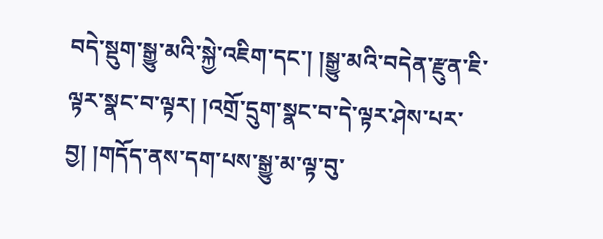བདེ་སྡུག་སྒྱུ་མའི་སྐྱེ་འཇིག་དང་། །སྒྱུ་མའི་བདེན་རྫུན་ཇི་ལྟར་སྣང་བ་ལྟར། །འགྲོ་དྲུག་སྣང་བ་དེ་ལྟར་ཤེས་པར་བྱ། །གདོད་ནས་དག་པས་སྒྱུ་མ་ལྟ་བུ་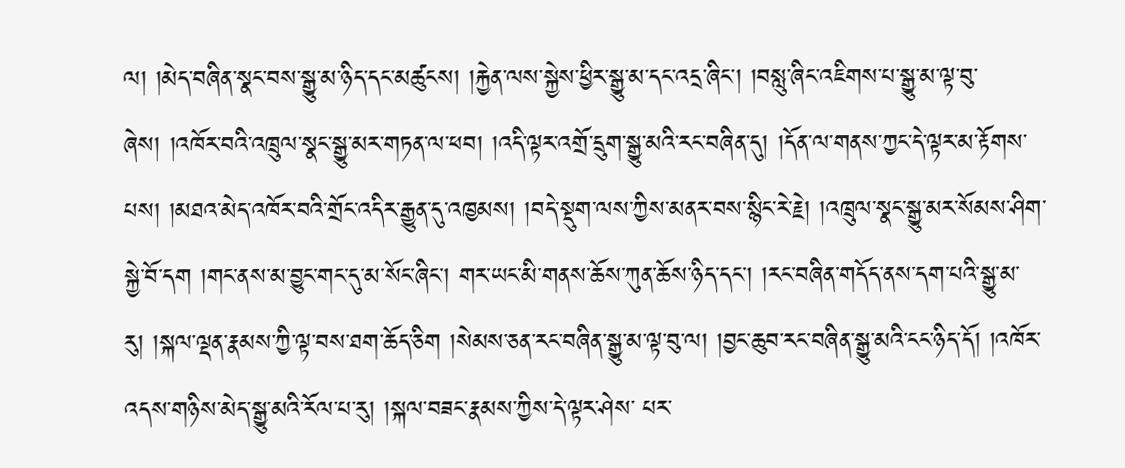ལ། །མེད་བཞིན་སྣང་བས་སྒྱུ་མ་ཉིད་དང་མཚུངས། །རྐྱེན་ལས་སྐྱེས་ཕྱིར་སྒྱུ་མ་དང་འདྲ་ཞིང་། །བསླུ་ཞིང་འཇིགས་པ་སྒྱུ་མ་ལྟ་བུ་ཞེས། །འཁོར་བའི་འཁྲུལ་སྣང་སྒྱུ་མར་གཏན་ལ་ཕབ། །འདི་ལྟར་འགྲོ་དྲུག་སྒྱུ་མའི་རང་བཞིན་དུ། །དོན་ལ་གནས་ཀྱང་དེ་ལྟར་མ་རྟོགས་པས། །མཐའ་མེད་འཁོར་བའི་གྲོང་འདིར་རྒྱུན་དུ་འཁྱམས། །བདེ་སྡུག་ལས་ཀྱིས་མནར་བས་སྙིང་རེ་རྗེ། །འཁྲུལ་སྣང་སྒྱུ་མར་སོམས་ཤིག་སྐྱེ་བོ་དག །གང་ནས་མ་བྱུང་གང་དུ་མ་སོང་ཞིང་། གར་ཡང་མི་གནས་ཆོས་ཀུན་ཆོས་ཉིད་དང་། །རང་བཞིན་གདོད་ནས་དག་པའི་སྒྱུ་མ་རུ། །སྐལ་ལྡན་རྣམས་ཀྱི་ལྟ་བས་ཐག་ཆོད་ཅིག །སེམས་ཅན་རང་བཞིན་སྒྱུ་མ་ལྟ་བུ་ལ། །བྱང་ཆུབ་རང་བཞིན་སྒྱུ་མའི་ངང་ཉིད་དོ། །འཁོར་འདས་གཉིས་མེད་སྒྱུ་མའི་རོལ་པ་རུ། །སྐལ་བཟང་རྣམས་ཀྱིས་དེ་ལྟར་ཤེས་ པར་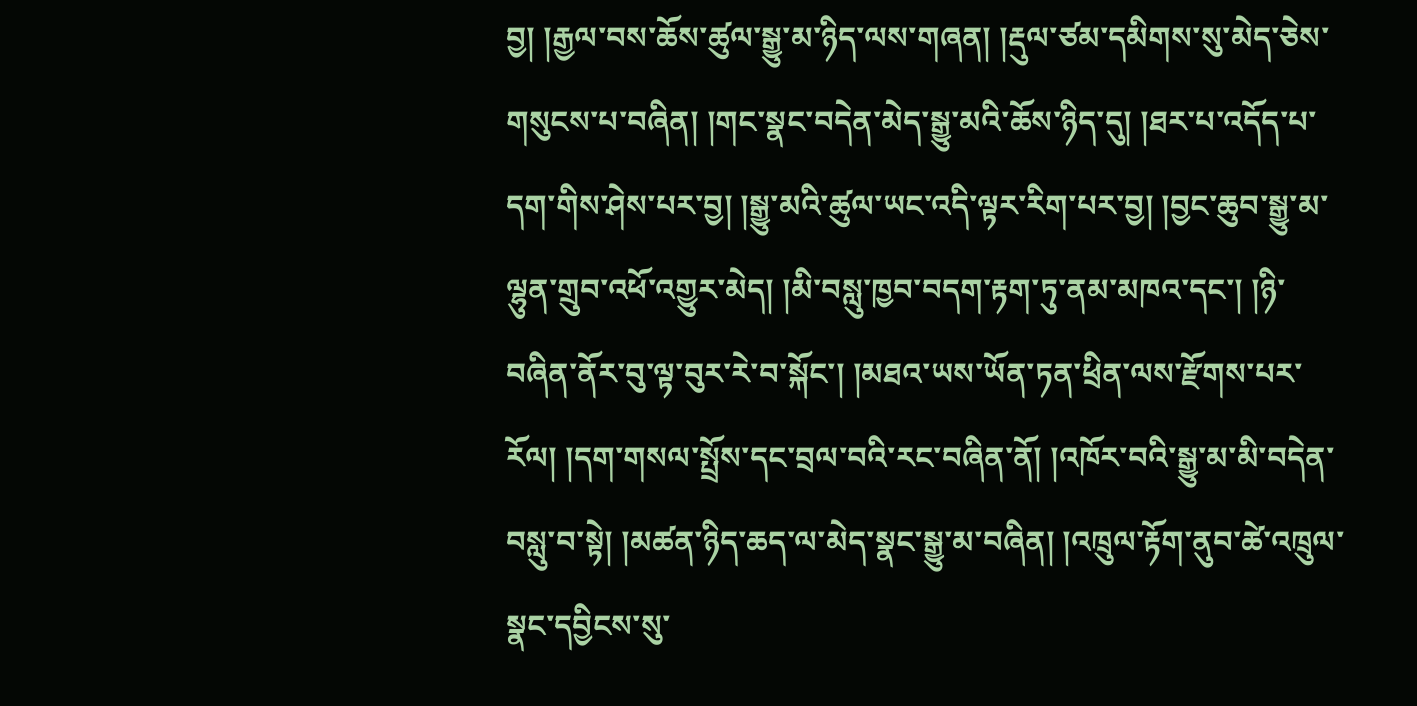བྱ། །རྒྱལ་བས་ཆོས་ཚུལ་སྒྱུ་མ་ཉིད་ལས་གཞན། །རྡུལ་ཙམ་དམིགས་སུ་མེད་ཅེས་གསུངས་པ་བཞིན། །གང་སྣང་བདེན་མེད་སྒྱུ་མའི་ཆོས་ཉིད་དུ། །ཐར་པ་འདོད་པ་དག་གིས་ཤེས་པར་བྱ། །སྒྱུ་མའི་ཚུལ་ཡང་འདི་ལྟར་རིག་པར་བྱ། །བྱང་ཆུབ་སྒྱུ་མ་ལྷུན་གྲུབ་འཕོ་འགྱུར་མེད། །མི་བསླུ་ཁྱབ་བདག་རྟག་ཏུ་ནམ་མཁའ་དང་། །ཉི་བཞིན་ནོར་བུ་ལྟ་བུར་རེ་བ་སྐོང་། །མཐའ་ཡས་ཡོན་ཏན་ཕྲིན་ལས་རྫོགས་པར་རོལ། །དག་གསལ་སྤྲོས་དང་བྲལ་བའི་རང་བཞིན་ནོ། །འཁོར་བའི་སྒྱུ་མ་མི་བདེན་བསླུ་བ་སྟེ། །མཚན་ཉིད་ཆད་ལ་མེད་སྣང་སྒྱུ་མ་བཞིན། །འཁྲུལ་རྟོག་ནུབ་ཚེ་འཁྲུལ་སྣང་དབྱིངས་སུ་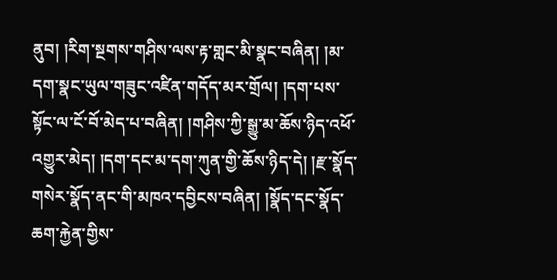ནུབ། །རིག་སྔགས་གཤིས་ལས་རྟ་གླང་མི་སྣང་བཞིན། །མ་དག་སྣང་ཡུལ་གཟུང་འཛིན་གདོད་མར་གྲོལ། །དག་པས་སྟོང་ལ་ངོ་བོ་མེད་པ་བཞིན། །གཤིས་ཀྱི་སྒྱུ་མ་ཆོས་ཉིད་འཕོ་འགྱུར་མེད། །དག་དང་མ་དག་ཀུན་གྱི་ཆོས་ཉིད་དེ། །རྫ་སྣོད་གསེར་སྣོད་ནང་གི་མཁའ་དབྱིངས་བཞིན། །སྣོད་དང་སྣོད་ཆག་རྐྱེན་གྱིས་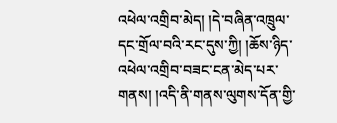འཕེལ་འགྲིབ་མེད། །དེ་བཞིན་འཁྲུལ་དང་གྲོལ་བའི་རང་དུས་ཀྱི། །ཆོས་ཉིད་འཕེལ་འགྲིབ་བཟང་ངན་མེད་པར་གནས། །འདི་ནི་གནས་ལུགས་དོན་གྱི་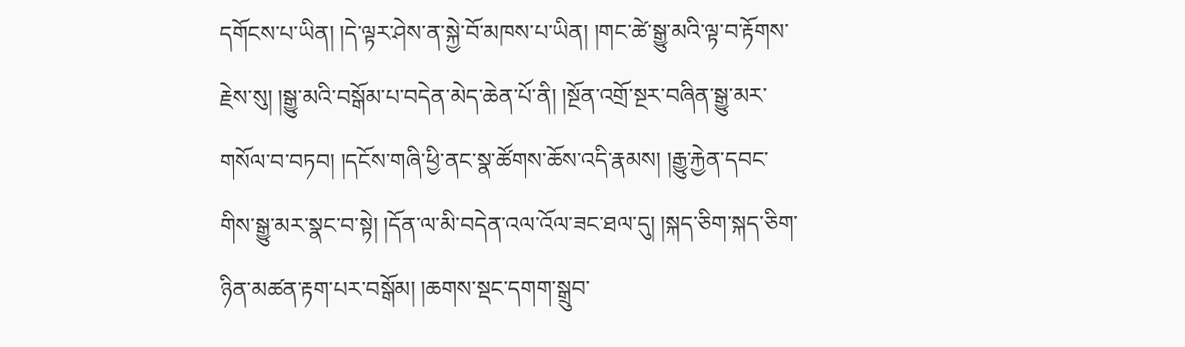དགོངས་པ་ཡིན། །དེ་ལྟར་ཤེས་ན་སྐྱེ་བོ་མཁས་པ་ཡིན། །གང་ཚེ་སྒྱུ་མའི་ལྟ་བ་རྟོགས་རྗེས་སུ། །སྒྱུ་མའི་བསྒོམ་པ་བདེན་མེད་ཆེན་པོ་ནི། །སྔོན་འགྲོ་སྔར་བཞིན་སྒྱུ་མར་གསོལ་བ་བཏབ། །དངོས་གཞི་ཕྱི་ནང་སྣ་ཚོགས་ཆོས་འདི་རྣམས། །རྒྱུ་རྐྱེན་དབང་གིས་སྒྱུ་མར་སྣང་བ་སྟེ། །དོན་ལ་མི་བདེན་འལ་འོལ་ཟང་ཐལ་དུ། །སྐད་ཅིག་སྐད་ཅིག་ཉིན་མཚན་རྟག་པར་བསྒོམ། །ཆགས་སྡང་དགག་སྒྲུབ་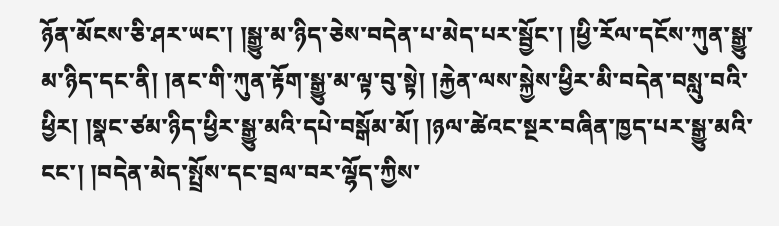ཉོན་མོངས་ཅི་ཤར་ཡང་། །སྒྱུ་མ་ཉིད་ཅེས་བདེན་པ་མེད་པར་སྦྱོང་། །ཕྱི་རོལ་དངོས་ཀུན་སྒྱུ་མ་ཉིད་དང་ནི། །ནང་གི་ཀུན་རྟོག་སྒྱུ་མ་ལྟ་བུ་སྟེ། །རྐྱེན་ལས་སྐྱེས་ཕྱིར་མི་བདེན་བསླུ་བའི་ཕྱིར། །སྣང་ཙམ་ཉིད་ཕྱིར་སྒྱུ་མའི་དཔེ་བསྒོམ་མོ། །ཉལ་ཚེའང་སྔར་བཞིན་ཁྱད་པར་སྒྱུ་མའི་ངང་། །བདེན་མེད་སྤྲོས་དང་བྲལ་བར་ལྷོད་ཀྱིས་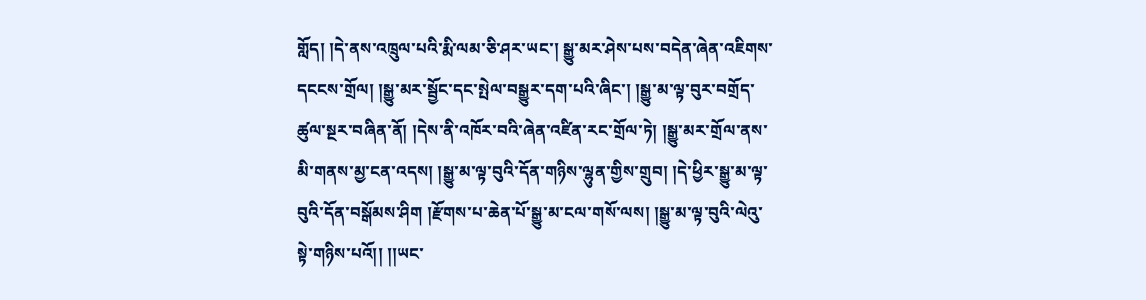གློད། །དེ་ནས་འཁྲུལ་པའི་རྨི་ལམ་ཅི་ཤར་ཡང་། སྒྱུ་མར་ཤེས་པས་བདེན་ཞེན་འཇིགས་དངངས་གྲོལ། །སྒྱུ་མར་སྦྱོང་དང་སྤེལ་བསྒྱུར་དག་པའི་ཞིང་། །སྒྱུ་མ་ལྟ་བུར་བགྲོད་ཚུལ་སྔར་བཞིན་ནོ། །དེས་ནི་འཁོར་བའི་ཞེན་འཛིན་རང་གྲོལ་ཏེ། །སྒྱུ་མར་གྲོལ་ནས་མི་གནས་མྱ་ངན་འདས། །སྒྱུ་མ་ལྟ་བུའི་དོན་གཉིས་ལྷུན་གྱིས་གྲུབ། །དེ་ཕྱིར་སྒྱུ་མ་ལྟ་བུའི་དོན་བསྒོམས་ཤིག །རྫོགས་པ་ཆེན་པོ་སྒྱུ་མ་ངལ་གསོ་ལས། །སྒྱུ་མ་ལྟ་བུའི་ལེའུ་སྟེ་གཉིས་པའོ།། །།ཡང་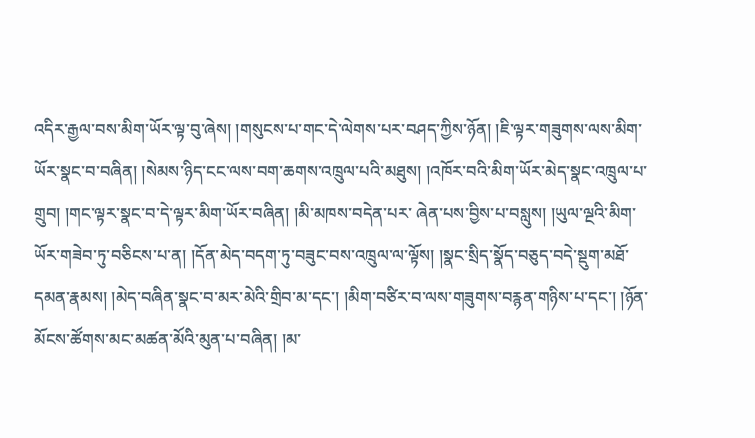འདིར་རྒྱལ་བས་མིག་ཡོར་ལྟ་བུ་ཞེས། །གསུངས་པ་གང་དེ་ལེགས་པར་བཤད་ཀྱིས་ཉོན། །ཇི་ལྟར་གཟུགས་ལས་མིག་ཡོར་སྣང་བ་བཞིན། །སེམས་ཉིད་ངང་ལས་བག་ཆགས་འཁྲུལ་པའི་མཐུས། །འཁོར་བའི་མིག་ཡོར་མེད་སྣང་འཁྲུལ་པ་གྲུབ། །གང་ལྟར་སྣང་བ་དེ་ལྟར་མིག་ཡོར་བཞིན། །མི་མཁས་བདེན་པར་ ཞེན་པས་བྱིས་པ་བསླུས། །ཡུལ་ལྔའི་མིག་ཡོར་གཟེབ་ཏུ་བཅིངས་པ་ན། །དོན་མེད་བདག་ཏུ་བཟུང་བས་འཁྲུལ་ལ་ལྟོས། །སྣང་སྲིད་སྣོད་བཅུད་བདེ་སྡུག་མཐོ་དམན་རྣམས། །མེད་བཞིན་སྣང་བ་མར་མེའི་གྲིབ་མ་དང་། །མིག་བཙིར་བ་ལས་གཟུགས་བརྙན་གཉིས་པ་དང་། །ཉོན་མོངས་ཚོགས་མང་མཚན་མོའི་མུན་པ་བཞིན། །མ་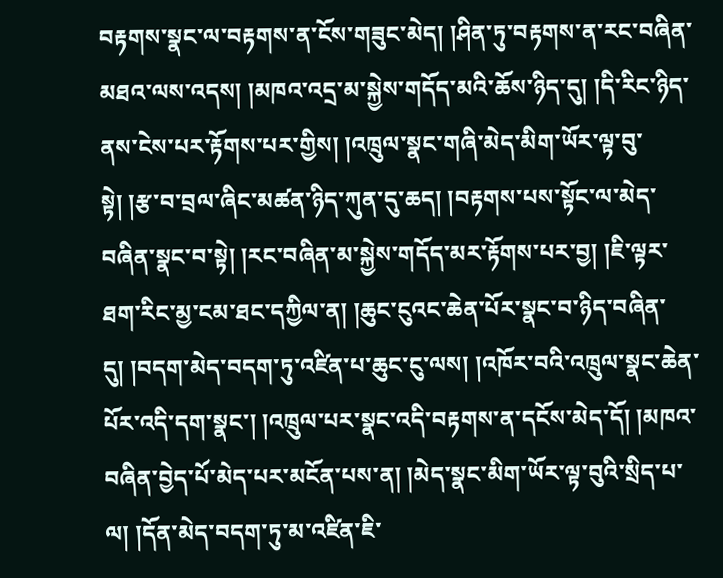བརྟགས་སྣང་ལ་བརྟགས་ན་ངོས་གཟུང་མེད། །ཤིན་ཏུ་བརྟགས་ན་རང་བཞིན་མཐའ་ལས་འདས། །མཁའ་འདྲ་མ་སྐྱེས་གདོད་མའི་ཆོས་ཉིད་དུ། །དི་རིང་ཉིད་ནས་ངེས་པར་རྟོགས་པར་གྱིས། །འཁྲུལ་སྣང་གཞི་མེད་མིག་ཡོར་ལྟ་བུ་སྟེ། །རྩ་བ་བྲལ་ཞིང་མཚན་ཉིད་ཀུན་དུ་ཆད། །བརྟགས་པས་སྟོང་ལ་མེད་བཞིན་སྣང་བ་སྟེ། །རང་བཞིན་མ་སྐྱེས་གདོད་མར་རྟོགས་པར་བྱ། །ཇི་ལྟར་ཐག་རིང་མྱ་ངམ་ཐང་དཀྱིལ་ན། །ཆུང་ངུའང་ཆེན་པོར་སྣང་བ་ཉིད་བཞིན་དུ། །བདག་མེད་བདག་ཏུ་འཛིན་པ་ཆུང་ངུ་ལས། །འཁོར་བའི་འཁྲུལ་སྣང་ཆེན་པོར་འདི་དག་སྣང་། །འཁྲུལ་པར་སྣང་འདི་བརྟགས་ན་དངོས་མེད་དོ། །མཁའ་བཞིན་བྱེད་པོ་མེད་པར་མངོན་པས་ན། །མེད་སྣང་མིག་ཡོར་ལྟ་བུའི་སྲིད་པ་ལ། །དོན་མེད་བདག་ཏུ་མ་འཛིན་ཇི་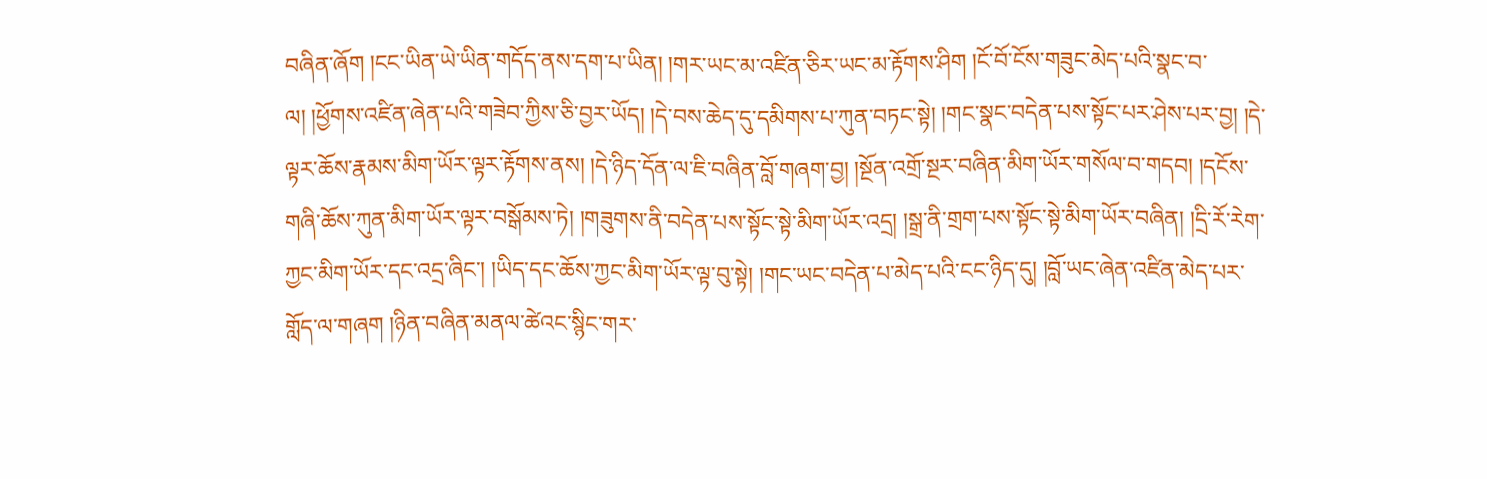བཞིན་ཞོག །ངང་ཡིན་ཡེ་ཡིན་གདོད་ནས་དག་པ་ཡིན། །གར་ཡང་མ་འཛིན་ཅིར་ཡང་མ་རྟོགས་ཤིག །ངོ་བོ་ངོས་གཟུང་མེད་པའི་སྣང་བ་ལ། །ཕྱོགས་འཛིན་ཞེན་པའི་གཟེབ་ཀྱིས་ཅི་བྱར་ཡོད། །དེ་བས་ཆེད་དུ་དམིགས་པ་ཀུན་བཏང་སྟེ། །གང་སྣང་བདེན་པས་སྟོང་པར་ཤེས་པར་བྱ། །དེ་ལྟར་ཆོས་རྣམས་མིག་ཡོར་ལྟར་རྟོགས་ནས། །དེ་ཉིད་དོན་ལ་ཇི་བཞིན་བློ་གཞག་བྱ། །སྔོན་འགྲོ་སྔར་བཞིན་མིག་ཡོར་གསོལ་བ་གདབ། །དངོས་གཞི་ཆོས་ཀུན་མིག་ཡོར་ལྟར་བསྒོམས་ཏེ། །གཟུགས་ནི་བདེན་པས་སྟོང་སྟེ་མིག་ཡོར་འདྲ། །སྒྲ་ནི་གྲག་པས་སྟོང་སྟེ་མིག་ཡོར་བཞིན། །དྲི་རོ་རེག་ཀྱང་མིག་ཡོར་དང་འདྲ་ཞིང་། །ཡིད་དང་ཆོས་ཀྱང་མིག་ཡོར་ལྟ་བུ་སྟེ། །གང་ཡང་བདེན་པ་མེད་པའི་ངང་ཉིད་དུ། །བློ་ཡང་ཞེན་འཛིན་མེད་པར་གློད་ལ་གཞག །ཉིན་བཞིན་མནལ་ཚེའང་སྙིང་གར་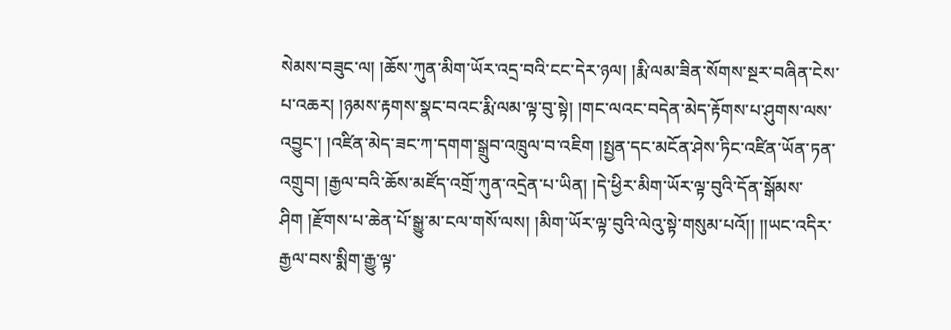སེམས་བཟུང་ལ། །ཆོས་ཀུན་མིག་ཡོར་འདྲ་བའི་ངང་དེར་ཉལ། །རྨི་ལམ་ཟིན་སོགས་སྔར་བཞིན་ངེས་པ་འཆར། །ཉམས་རྟགས་སྣང་བའང་རྨི་ལམ་ལྟ་བུ་སྟེ། །གང་ལའང་བདེན་མེད་རྟོགས་པ་ཤུགས་ལས་འབྱུང་། །འཛིན་མེད་ཟང་ཀ་དགག་སྒྲུབ་འཁྲུལ་བ་འཇིག །སྤྱན་དང་མངོན་ཤེས་ཏིང་འཛིན་ཡོན་ཏན་འགྲུབ། །རྒྱལ་བའི་ཆོས་མཛོད་འགྲོ་ཀུན་འདྲེན་པ་ཡིན། །དེ་ཕྱིར་མིག་ཡོར་ལྟ་བུའི་དོན་སྒོམས་ཤིག །རྫོགས་པ་ཆེན་པོ་སྒྱུ་མ་ངལ་གསོ་ལས། །མིག་ཡོར་ལྟ་བུའི་ལེའུ་སྟེ་གསུམ་པའོ།། །།ཡང་འདིར་རྒྱལ་བས་སྨིག་རྒྱུ་ལྟ་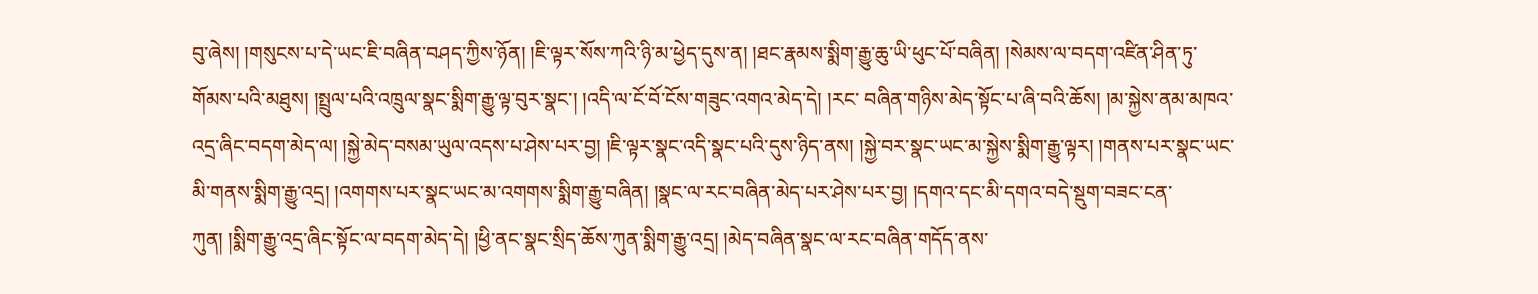བུ་ཞེས། །གསུངས་པ་དེ་ཡང་ཇི་བཞིན་བཤད་ཀྱིས་ཉོན། །ཇི་ལྟར་སོས་ཀའི་ཉི་མ་ཕྱེད་དུས་ན། །ཐང་རྣམས་སྨིག་རྒྱུ་ཆུ་ཡི་ཕུང་པོ་བཞིན། །སེམས་ལ་བདག་འཛིན་ཤིན་ཏུ་གོམས་པའི་མཐུས། །སྤྲུལ་པའི་འཁྲུལ་སྣང་སྨིག་རྒྱུ་ལྟ་བུར་སྣང་། །འདི་ལ་ངོ་བོ་ངོས་གཟུང་འགའ་མེད་དེ། །རང་ བཞིན་གཉིས་མེད་སྟོང་པ་ཞི་བའི་ཆོས། །མ་སྐྱེས་ནམ་མཁའ་འདྲ་ཞིང་བདག་མེད་ལ། །སྐྱེ་མེད་བསམ་ཡུལ་འདས་པ་ཤེས་པར་བྱ། །ཇི་ལྟར་སྣང་འདི་སྣང་པའི་དུས་ཉིད་ནས། །སྐྱེ་བར་སྣང་ཡང་མ་སྐྱེས་སྨིག་རྒྱུ་ལྟར། །གནས་པར་སྣང་ཡང་མི་གནས་སྨིག་རྒྱུ་འདྲ། །འགགས་པར་སྣང་ཡང་མ་འགགས་སྨིག་རྒྱུ་བཞིན། །སྣང་ལ་རང་བཞིན་མེད་པར་ཤེས་པར་བྱ། །དགའ་དང་མི་དགའ་བདེ་སྡུག་བཟང་ངན་ཀུན། །སྨིག་རྒྱུ་འདྲ་ཞིང་སྟོང་ལ་བདག་མེད་དེ། །ཕྱི་ནང་སྣང་སྲིད་ཆོས་ཀུན་སྨིག་རྒྱུ་འདྲ། །མེད་བཞིན་སྣང་ལ་རང་བཞིན་གདོད་ནས་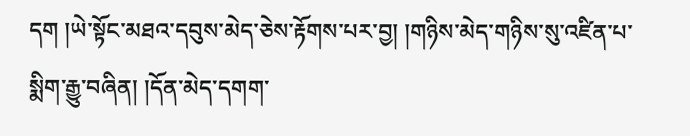དག །ཡེ་སྟོང་མཐའ་དབུས་མེད་ཅེས་རྟོགས་པར་བྱ། །གཉིས་མེད་གཉིས་སུ་འཛིན་པ་སྨིག་རྒྱུ་བཞིན། །དོན་མེད་དགག་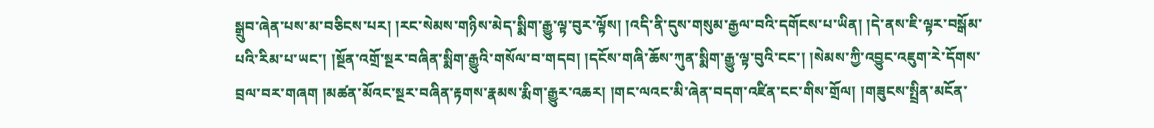སྒྲུབ་ཞེན་པས་མ་བཅིངས་པར། །རང་སེམས་གཉིས་མེད་སྨིག་རྒྱུ་ལྟ་བུར་ལྟོས། །འདི་ནི་དུས་གསུམ་རྒྱལ་བའི་དགོངས་པ་ཡིན། །དེ་ནས་ཇི་ལྟར་བསྒོམ་པའི་རིམ་པ་ཡང་། །སྔོན་འགྲོ་སྔར་བཞིན་སྨིག་རྒྱུའི་གསོལ་བ་གདབ། །དངོས་གཞི་ཆོས་ཀུན་སྨིག་རྒྱུ་ལྟ་བུའི་ངང་། །སེམས་ཀྱི་འབྱུང་འཇུག་རེ་དོགས་བྲལ་བར་གཞག །མཚན་མོའང་སྔར་བཞིན་རྟགས་རྣམས་རྨིག་རྒྱུར་འཆར། །གང་ལའང་མི་ཞེན་བདག་འཛིན་ངང་གིས་གྲོལ། །གཟུངས་སྤྲིན་མངོན་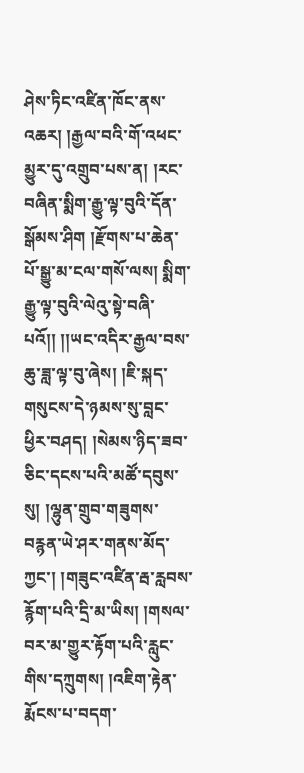ཤེས་ཏིང་འཛིན་ཁོང་ནས་འཆར། །རྒྱལ་བའི་གོ་འཕང་མྱུར་དུ་འགྲུབ་པས་ན། །རང་བཞིན་སྨིག་རྒྱུ་ལྟ་བུའི་དོན་སྒོམས་ཤིག །རྫོགས་པ་ཆེན་པོ་སྒྱུ་མ་ངལ་གསོ་ལས། སྨིག་རྒྱུ་ལྟ་བུའི་ལེའུ་སྟེ་བཞི་པའོ།། །།ཡང་འདིར་རྒྱལ་བས་ཆུ་ཟླ་ལྟ་བུ་ཞེས། །ཇི་སྐད་གསུངས་དེ་ཉམས་སུ་བླང་ཕྱིར་བཤད། །སེམས་ཉིད་ཟབ་ཅིང་དངས་པའི་མཚོ་དབུས་སུ། །ལྷུན་གྲུབ་གཟུགས་བརྙན་ཡེ་ཤར་གནས་མོད་ཀྱང་། །གཟུང་འཛིན་རྦ་རླབས་རྙོག་པའི་དྲི་མ་ཡིས། །གསལ་བར་མ་གྱུར་རྟོག་པའི་རླུང་གིས་དཀྲུགས། །འཇིག་རྟེན་རྨོངས་པ་བདག་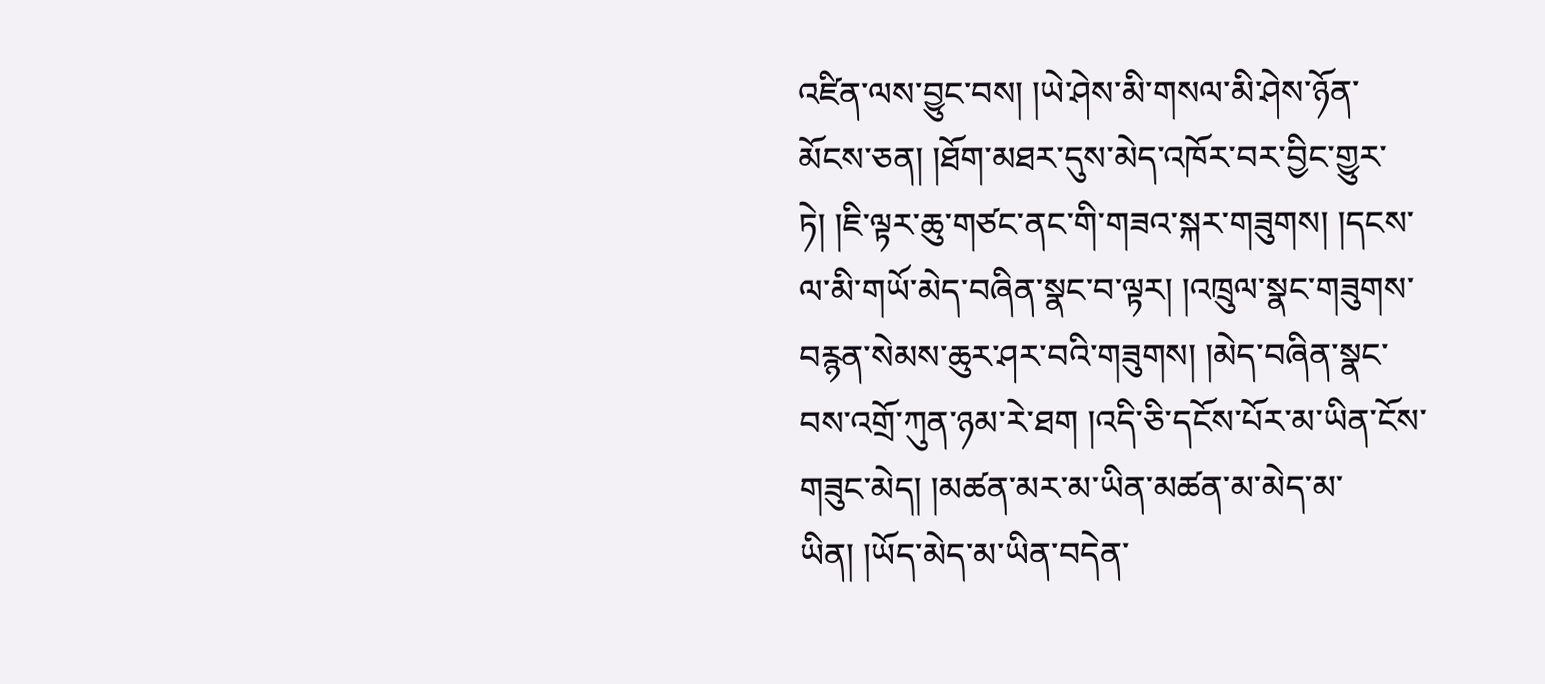འཛིན་ལས་བྱུང་བས། །ཡེ་ཤེས་མི་གསལ་མི་ཤེས་ཉོན་མོངས་ཅན། །ཐོག་མཐར་དུས་མེད་འཁོར་བར་བྱིང་གྱུར་ཏེ། །ཇི་ལྟར་ཆུ་གཙང་ནང་གི་གཟའ་སྐར་གཟུགས། །དངས་ལ་མི་གཡོ་མེད་བཞིན་སྣང་བ་ལྟར། །འཁྲུལ་སྣང་གཟུགས་བརྙན་སེམས་ཆུར་ཤར་བའི་གཟུགས། །མེད་བཞིན་སྣང་བས་འགྲོ་ཀུན་ཉམ་རེ་ཐག །འདི་ཅི་དངོས་པོར་མ་ཡིན་ངོས་གཟུང་མེད། །མཚན་མར་མ་ཡིན་མཚན་མ་མེད་མ་ཡིན། །ཡོད་མེད་མ་ཡིན་བདེན་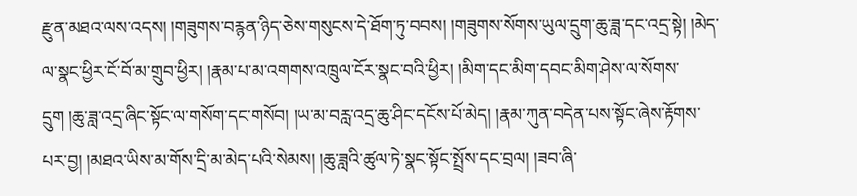རྫུན་མཐའ་ལས་འདས། །གཟུགས་བརྙན་ཉིད་ཅེས་གསུངས་དེ་ཐོག་ཏུ་བབས། །གཟུགས་སོགས་ཡུལ་དྲུག་ཆུ་ཟླ་དང་འདྲ་སྟེ། །མེད་ལ་སྣང་ཕྱིར་ངོ་བོ་མ་གྲུབ་ཕྱིར། །རྣམ་པ་མ་འགགས་འཁྲུལ་ངོར་སྣང་བའི་ཕྱིར། །མིག་དང་མིག་དབང་མིག་ཤེས་ལ་སོགས་དྲུག །ཆུ་ཟླ་འདྲ་ཞིང་སྟོང་ལ་གསོག་དང་གསོབ། །ཡ་མ་བརླ་འདྲ་ཆུ་ཤིང་དངོས་པོ་མེད། །རྣམ་ཀུན་བདེན་པས་སྟོང་ཞེས་རྟོགས་པར་བྱ། །མཐའ་ཡིས་མ་གོས་དྲི་མ་མེད་པའི་སེམས། །ཆུ་ཟླའི་ཚུལ་ཏེ་སྣང་སྟོང་སྤྲོས་དང་བྲལ། །ཟབ་ཞི་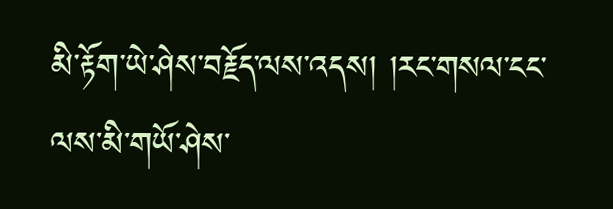མི་རྟོག་ཡེ་ཤེས་བརྗོད་ལས་འདས། །རང་གསལ་ངང་ལས་མི་གཡོ་ཤེས་